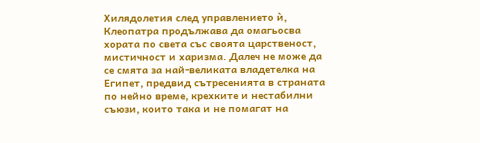Хилядолетия след управлението ѝ, Клеопатра продължава да омагьосва хората по света със своята царственост, мистичност и харизма. Далеч не може да се смята за най-великата владетелка на Египет, предвид сътресенията в страната по нейно време, крехките и нестабилни съюзи, които така и не помагат на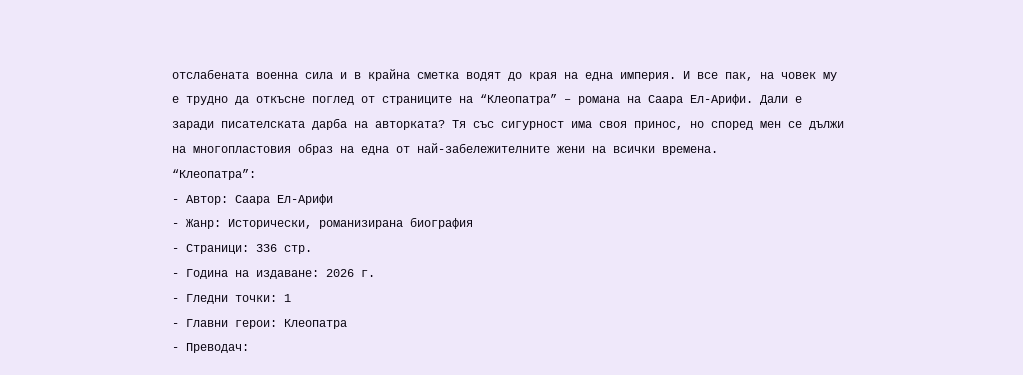отслабената военна сила и в крайна сметка водят до края на една империя. И все пак, на човек му е трудно да откъсне поглед от страниците на “Клеопатра” – романа на Саара Ел-Арифи. Дали е заради писателската дарба на авторката? Тя със сигурност има своя принос, но според мен се дължи на многопластовия образ на една от най-забележителните жени на всички времена.
“Клеопатра”:
- Автор: Саара Ел-Арифи
- Жанр: Исторически, романизирана биография
- Страници: 336 стр.
- Година на издаване: 2026 г.
- Гледни точки: 1
- Главни герои: Клеопатра
- Преводач: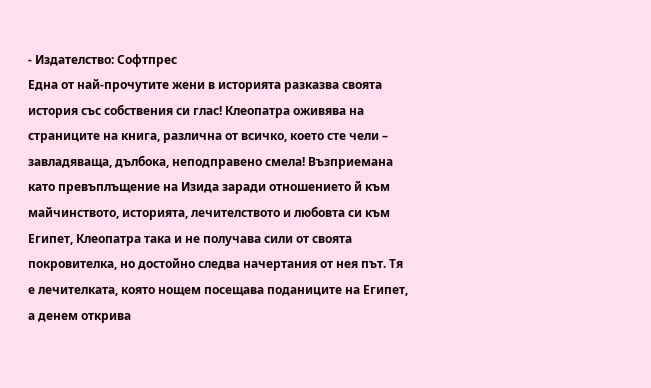- Издателство: Софтпрес
Една от най-прочутите жени в историята разказва своята история със собствения си глас! Клеопатра оживява на страниците на книга, различна от всичко, което сте чели – завладяваща, дълбока, неподправено смела! Възприемана като превъплъщение на Изида заради отношението й към майчинството, историята, лечителството и любовта си към Египет, Клеопатра така и не получава сили от своята покровителка, но достойно следва начертания от нея път. Тя е лечителката, която нощем посещава поданиците на Египет, а денем открива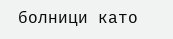болници като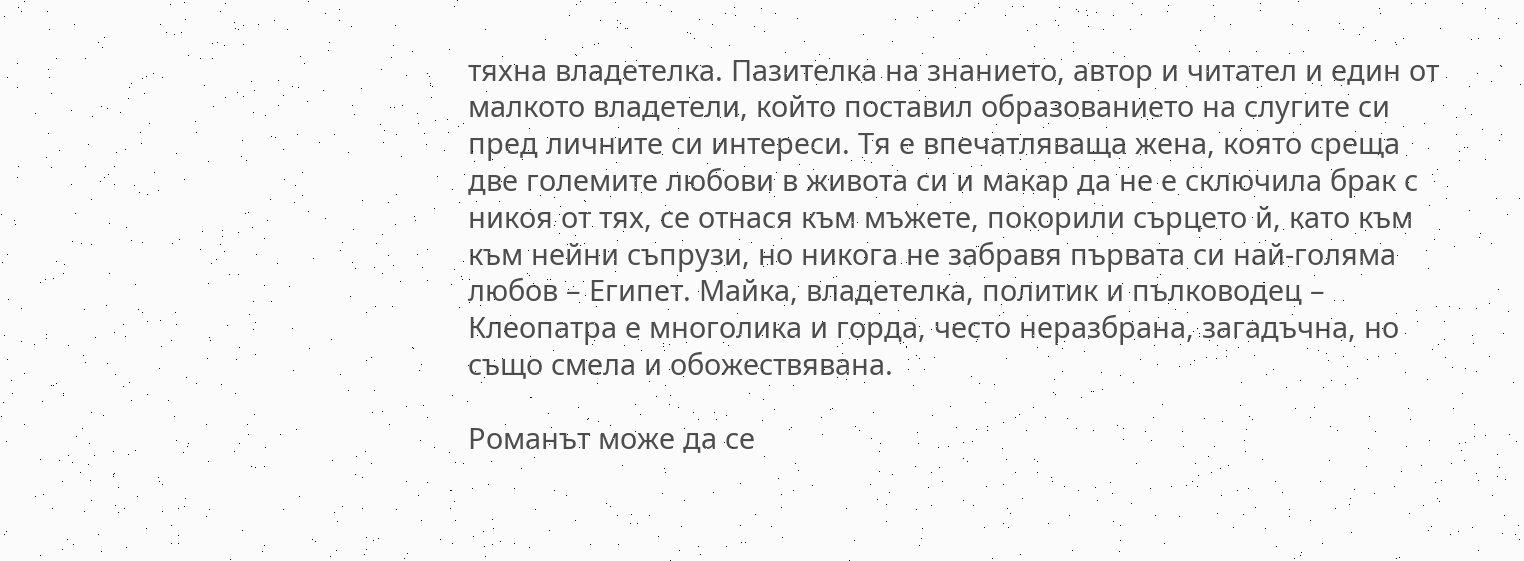тяхна владетелка. Пазителка на знанието, автор и читател и един от малкото владетели, който поставил образованието на слугите си пред личните си интереси. Тя е впечатляваща жена, която среща две големите любови в живота си и макар да не е сключила брак с никоя от тях, се отнася към мъжете, покорили сърцето й, като към към нейни съпрузи, но никога не забравя първата си най-голяма любов – Египет. Майка, владетелка, политик и пълководец – Клеопатра е многолика и горда, често неразбрана, загадъчна, но също смела и обожествявана.

Романът може да се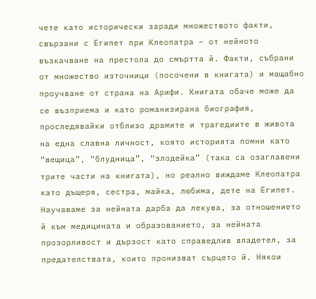чете като исторически заради множеството факти, свързани с Египет при Клеопатра – от нейното възкачване на престола до смъртта й. Факти, събрани от множество източници (посочени в книгата) и мащабно проучване от страна на Арифи. Книгата обаче може да се възприема и като романизирана биография, проследявайки отблизо драмите и трагедиите в живота на една славна личност, която историята помни като “вещица”, “блудница”, “злодейка” (така са озаглавени трите части на книгата), но реално виждаме Клеопатра като дъщеря, сестра, майка, любима, дете на Египет. Научаваме за нейната дарба да лекува, за отношението й към медицината и образованието, за нейната прозорливост и дързост като справедлив владетел, за предателствата, които пронизват сърцето й. Някои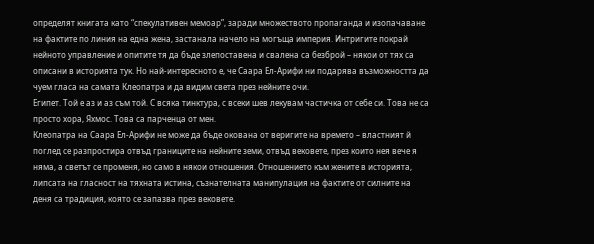определят книгата като “спекулативен мемоар”, заради множеството пропаганда и изопачаване на фактите по линия на една жена, застанала начело на могъща империя. Интригите покрай нейното управление и опитите тя да бъде злепоставена и свалена са безброй – някои от тях са описани в историята тук. Но най-интересното е, че Саара Ел-Арифи ни подарява възможността да чуем гласа на самата Клеопатра и да видим света през нейните очи.
Египет. Той е аз и аз съм той. С всяка тинктура, с всеки шев лекувам частичка от себе си. Това не са просто хора, Яхмос. Това са парченца от мен.
Клеопатра на Саара Ел-Арифи не може да бъде окована от веригите на времето – властният й поглед се разпростира отвъд границите на нейните земи, отвъд вековете, през които нея вече я няма, а светът се променя, но само в някои отношения. Отношението към жените в историята, липсата на гласност на тяхната истина, съзнателната манипулация на фактите от силните на деня са традиция, която се запазва през вековете.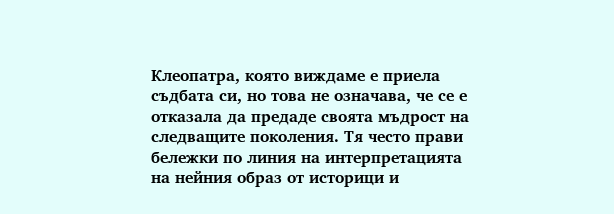Клеопатра, която виждаме е приела съдбата си, но това не означава, че се е отказала да предаде своята мъдрост на следващите поколения. Тя често прави бележки по линия на интерпретацията на нейния образ от историци и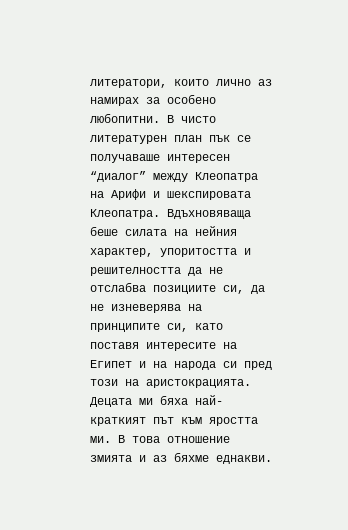литератори, които лично аз намирах за особено любопитни. В чисто литературен план пък се получаваше интересен “диалог” между Клеопатра на Арифи и шекспировата Клеопатра. Вдъхновяваща беше силата на нейния характер, упоритостта и решителността да не отслабва позициите си, да не изневерява на принципите си, като поставя интересите на Египет и на народа си пред този на аристокрацията.
Децата ми бяха най-краткият път към яростта ми. В това отношение змията и аз бяхме еднакви.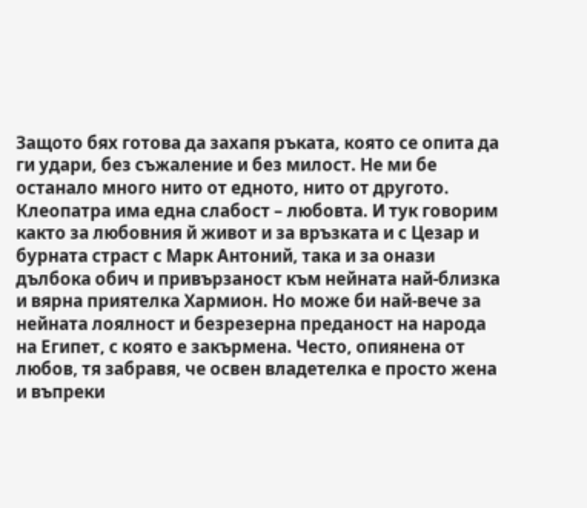Защото бях готова да захапя ръката, която се опита да ги удари, без съжаление и без милост. Не ми бе останало много нито от едното, нито от другото.
Клеопатра има една слабост – любовта. И тук говорим както за любовния й живот и за връзката и с Цезар и бурната страст с Марк Антоний, така и за онази дълбока обич и привързаност към нейната най-близка и вярна приятелка Хармион. Но може би най-вече за нейната лоялност и безрезерна преданост на народа на Египет, с която е закърмена. Често, опиянена от любов, тя забравя, че освен владетелка е просто жена и въпреки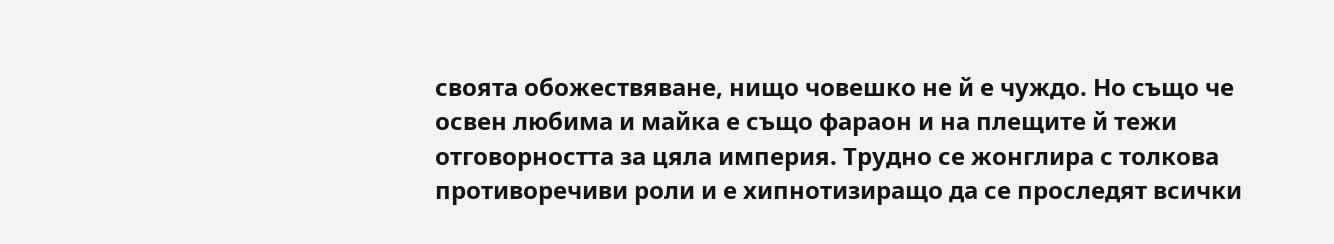своята обожествяване, нищо човешко не й е чуждо. Но също че освен любима и майка е също фараон и на плещите й тежи отговорността за цяла империя. Трудно се жонглира с толкова противоречиви роли и е хипнотизиращо да се проследят всички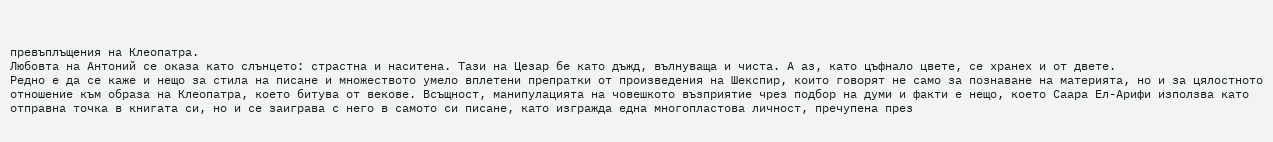превъплъщения на Клеопатра.
Любовта на Антоний се оказа като слънцето: страстна и наситена. Тази на Цезар бе като дъжд, вълнуваща и чиста. А аз, като цъфнало цвете, се хранех и от двете.
Редно е да се каже и нещо за стила на писане и множеството умело вплетени препратки от произведения на Шекспир, които говорят не само за познаване на материята, но и за цялостното отношение към образа на Клеопатра, което битува от векове. Всъщност, манипулацията на човешкото възприятие чрез подбор на думи и факти е нещо, което Саара Ел-Арифи използва като отправна точка в книгата си, но и се заиграва с него в самото си писане, като изгражда една многопластова личност, пречупена през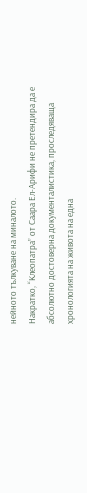нейното тълкуване на миналото.
Накратко, “Клеопатра” от Саара Ел-Арифи не претендира да е абсолютно достоверна документалистика, проследяваща хронологията на живота на една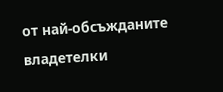от най-обсъжданите владетелки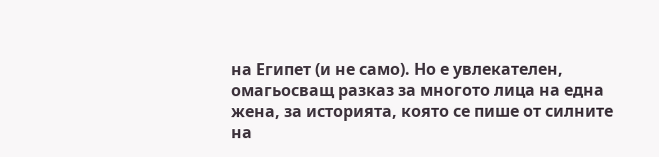на Египет (и не само). Но е увлекателен, омагьосващ разказ за многото лица на една жена, за историята, която се пише от силните на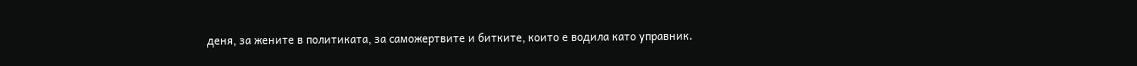деня, за жените в политиката, за саможертвите и битките, които е водила като управник.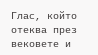Глас, който отеква през вековете и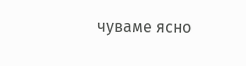чуваме ясно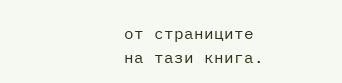от страниците на тази книга.